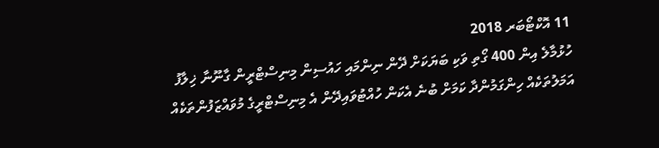11 އޮކްޓޯބަރ 2018
ހުޅުމާލެ އިން 400 ގޯތި ވަކި ބަޔަކަށް ދޭން ނިންމައި ހައުސިން މިނިސްޓްރީން ގާނޫނާ ޚިލާފު އަމަލުތަކެއް ހިންގަމުންދާ ކަމަށް ބުނެ އެކަން ހުއްޓުވައިދޭން އެ މިނިސްޓްރީގެ މުވައްޒަފުންތަކެއް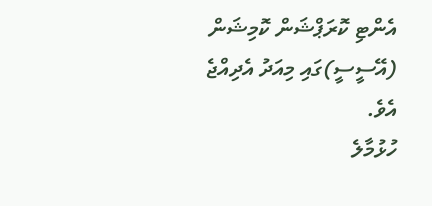އެންޓި ކޮރަޕްޝަން ކޮމިޝަން (އޭސީސީ)ގައި މިއަދު އެދިއްޖެ އެވެ.
ހުޅުމާލެ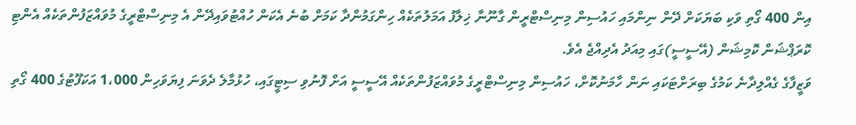އިން 400 ގޯތި ވަކި ބަޔަކަށް ދޭން ނިންމައި ހައުސިން މިނިސްޓްރީން ގާނޫނާ ޚިލާފު އަމަލުތަކެއް ހިންގަމުންދާ ކަމަށް ބުނެ އެކަން ހުއްޓުވައިދޭން އެ މިނިސްޓްރީގެ މުވައްޒަފުންތަކެއް އެންޓި ކޮރަޕްޝަން ކޮމިޝަން (އޭސީސީ)ގައި މިއަދު އެދިއްޖެ އެވެ.
ވަޒީފާގެ ގެއްލިދާނެ ކަމުގެ ބިރަށްޓަކައި ނަން ހާމަނުކޮށް، ހައުސިން މިނިސްޓްރީގެ މުވައްޒަފުންތަކެއް އޭސީސީ އަށް ފޮނުވި ސިޓީގައި، ހުޅުމާލެ ދެވަނަ ފިޔަވަހިން 1،000 އަކަފޫޓުގެ 400 ގޯތި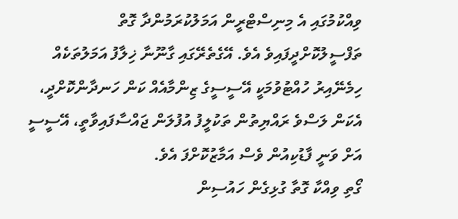ވިއްކުމުގައި އެ މިނިސްޓްރީން އަމަލުކުރަމުންދާ ގޮތް ތަފްސީލުކޮށްދީފައިވެ އެވެ. އޭގެތެރޭގައި ގާނޫނާ ޚިލާފު އަމަލުތަކެއް ހިމެނޭއިރު ހުއްޓުވުމަކީ އޭސީސީގެ ޒިންމާއެއް ކަން ހަނދާންކޮށްދީ، އެކަން ލަސްވެ ރައްޔިތުން ތަކުލީފު އުފުލަން ޖައްސާފައިވާތީ، އޭސީސީ އަށް ވަނީ ފާޑުކިއުން ވެސް އަމާޒުކޮށްފަ އެވެ.
ގޯތި ވިއްކާ ގޮތާ ގުޅިގެން ހައުސިން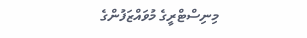މިނިސްޓްރީގެ މުވައްޒަފުންގެ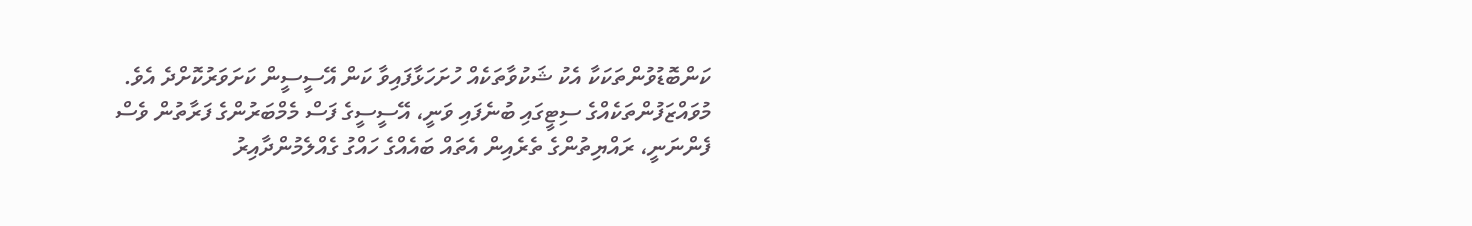ކަންބޮޑުވުންތަކަކާ އެކު ޝަކުވާތަކެއް ހުށަހަޅާފައިވާ ކަން އޭސީސީން ކަށަވަރުކޮށްދެ އެވެ.
މުވައްޒަފުންތަކެއްގެ ސިޓީގައި ބުނެފައި ވަނީ، އޭސީސީގެ ފަސް މެމްބަރުންގެ ފަރާތުން ވެސް ފެންނަނީ، ރައްޔިތުންގެ ތެރެއިން އެތައް ބައެއްގެ ހައްގު ގެއްލެމުންދާއިރު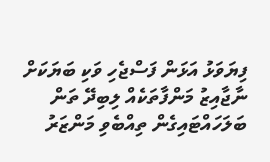ފިޔަވަޅު އަޅަން ފަސްޖެހި ވަކި ބަޔަކަށް ނާޖާއިޒު މަންފާތަކެއް ލިބިދޭ ތަން ބަލަހައްޓައިގެން ތިއްބެވި މަންޒަރު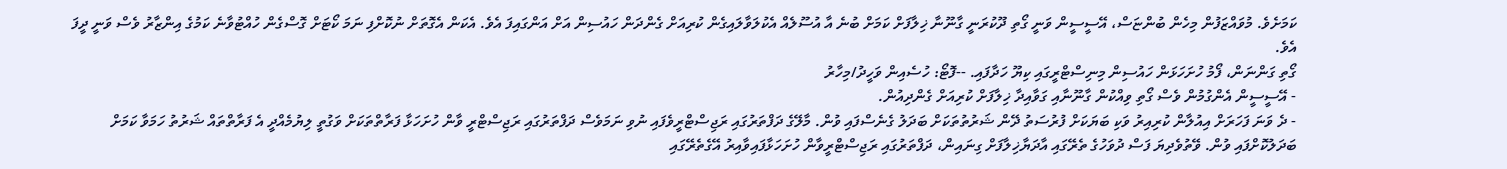ކަމަށެވެ. މުވައްޒަފުން މިހެން ބުންޏަސް، އޭސީސީން ވަނީ ގޯތި ދޫކުރަނީ ގާނޫނާ ޚިލާފަށް ކަމަށް ބުނެ އާ އުސޫލެއް އެކުލަވާލައިގެން ކުރިއަށް ގެންދަން ހައުސިން އަށް އަންގައިފަ އެވެ. އެކަން އެގޮތަށް ނުކޮށްފި ނަމަ ކޯޓަށް ގޮސްގެން ހުއްޓުވާނެ ކަމުގެ އިންޒާރު ވެސް ވަނީ ދީފަ އެވެ.
ގޯތި ގަންނަން، ފޯމު ހުށަހަޅަން ހައުސިން މިނިސްޓްރީގައި ކިޔޫ ހަދާފައި. --ފޮޓޯ: ހުސެއިން ވަހީދު/މިހާރު
- އޭސީސީން އެންގުމުން ވެސް ގޯތި ވިއްކުން ގާނޫނާއި ގަވާއިދާ ޚިލާފަށް ކުރިއަށް ގެންދިއުން.
- ދެ ވަނަ ފަހަރަށް އިއުލާން ކުރިއިރު ވަކި ބަޔަކަށް ފުރުސަތު ދޭން ޝަރުތުތަކަށް ބަދަލު ގެނެސްފައި ވުން. މާލޭގެ ދަފްތަރުގައި ރަޖިސްޓްރީވެފައި ނުވި ނަމަވެސް ދަފްތަރުގައި ރަޖިސްޓްރީ ވާން ހުށަހަޅާ ފަރާތްތަކަށް ވަގުތީ ލިޔުމެއްދީ އެ ފަރާތްތައް ޝަރުތު ހަމަވާ ކަމަށް ބަދަލުކޮށްފައި ވުން. ވޭތުވެދިޔަ ފަސް ދުވަހުގެ ތެރޭގައި އާދަޔާޚިލާފަށް ގިނައިން، ދަފްތަރުގައި ރަޖިސްޓްރީވާން ހުށަހަޅާފައިވާއިރު އޭގެތެރޭގައި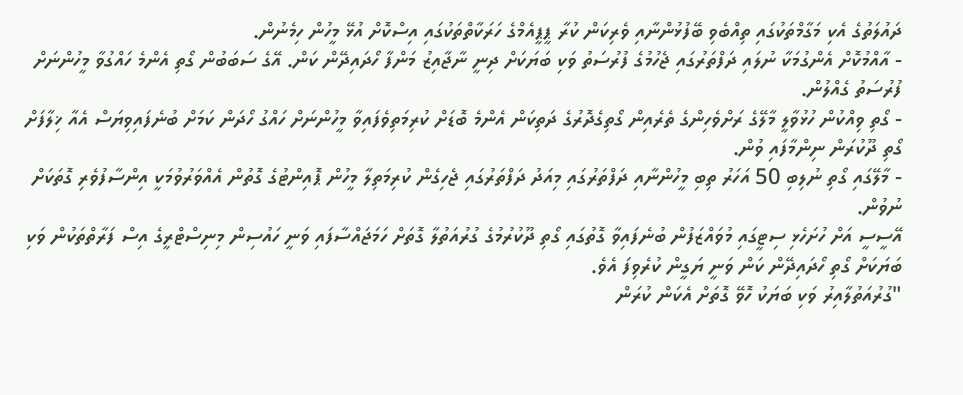ދައުލަތުގެ އެކި މަގާމްތަކުގައި ތިއްބެވި ބޭފުޅުންނާއި ވެރިކަން ކުރާ ޕީޕީއެމްގެ ހަރަކާތްތަކުގައި އިސްކޮށް އުޅޭ މީހުން ހިމެނުން.
- އާއްމުކޮށް އެންގުމަކާ ނުލައި ދަފްތަރުގައި ޖެހުމުގެ ފުރުސަތު ވަކި ބަޔަކަށް ދިނީ ނާޖާއިޒު މަންފާ ހޯދައިދޭން ކަން. އޭގެ ސަބަބުން ގޯތި އެންމެ ހައްގުވާ މީހުންނަށް ފުރުސަތު ގެއްލުން.
- ގޯތި ވިއްކުން ހުޅުވާލީ މާލޭގެ ރަށްވެހިންގެ ތެރެއިން ގޯތިގެދޮރުގެ ދަތިކަން އެންމެ ބޮޑަށް ކުރިމަތިވެފައިވާ މީހުންނަށް ހައްގު ހޯދަން ކަމަށް ބުނެފައިވިޔަސް އެއާ ޚިލާފަށް ގޯތި ދޫކުރަން ނިންމާފައި ވުން.
- މާލޭގައި ގޯތި ނުލިބި 50 އަހަރު ތިބި މީހުންނާއި ދަފްތަރުގައި މިއަދު ދަފްތަރުގައި ޖެހިގެން ކުރިމަތިލާ މީހުން ޕޮއިންޓުގެ ގޮތުން އެއްވަރުވުމަކީ އިންސާފުވެރި ގޮތަކަށް ނުވުން.
އޭސީސީ އަށް ހުށަހެޅި ސިޓީގައި މުވައްޒަފުން ބުނެފައިވާ ގޮތުގައި ގޯތި ދޫކުރުމުގެ ގުރުއަތުލާ ގޮތަށް ހަމަޖައްސާފައި ވަނީ ހައުސިން މިނިސްޓްރީގެ އިސް ފަރާތްތަކުން ވަކި ބަޔަކަށް ގޯތި ހޯދައިދޭން ކަން ވަނީ ޔަގީން ކުރެވިފަ އެވެ.
"ގުރުއަތުލާއިރު ވަކި ބަޔަކު ހޮވޭ ގޮތަށް އެކަން ކުރަން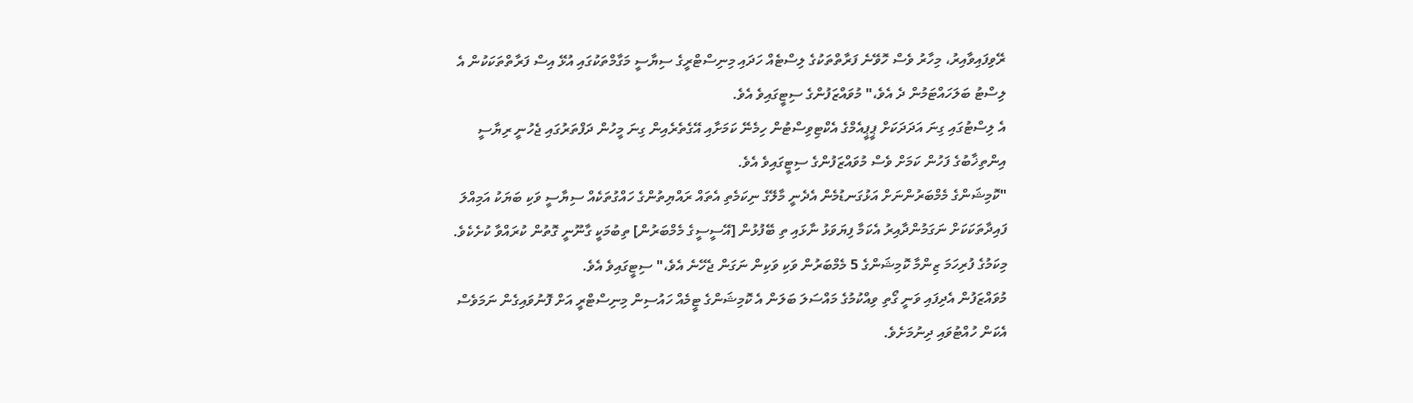ރޭވިފައިވާއިރު، މިހާރު ވެސް ހޮވޭނެ ފަރާތްތަކުގެ ލިސްޓެއް ހަދައި މިނިސްޓްރީގެ ސިޔާސީ މަގާމްތަކުގައި އުޅޭ އިސް ފަރާތްތަކަކުން އެ ލިސްޓު ބަލަހައްޓަމުން ދެ އެވެ،" މުވައްޒަފުންގެ ސިޓީގައިވެ އެވެ.
އެ ލިސްޓުގައި ގިނަ އަދަދަކަށް ޕީޕީއެމްގެ އެކްޓިވިސްޓުން ހިމެނޭ ކަމަށާއި އޭގެތެރެއިން ގިނަ މީހުން ދަފްތަރުގައި ޖެހުނީ ރިޔާސީ އިންތިޚާބުގެ ފަހުން ކަމަށް ވެސް މުވައްޒަފުންގެ ސިޓީގައިވެ އެވެ.
"ކޮމިޝަންގެ މެމްބަރުންނަށް އަޅުގަނޑުމެން އެދެނީ މާލޭގެ ނިކަމެތި އެތައް ރައްޔިތުންގެ ހައްގުތަކެއް ސިޔާސީ ވަކި ބަޔަކު އަމިއްލަ ފައިދާތަކަކަށް ނަގަމުންދާއިރު އެކަމާ ފިޔަވަޅު ނާޅައި ތި ބޭފުޅުން [އޭސީސީގެ މެމްބަރުން] ތިބުމަކީ ގާނޫނީ ގޮތުން ކުރައްވާ ކުށެކެވެ. މިކަމުގެ ފުރިހަމަ ޒިންމާ ކޮމިޝަންގެ 5 މެމްބަރުން ވަކި ވަކިން ނަގަން ޖެހޭނެ އެވެ،" ސިޓީގައިވެ އެވެ.
މުވައްޒަފުން އެދިފައި ވަނީ ގޯތި ވިއްކުމުގެ މައްސަލަ ބަލަން އެ ކޮމިޝަންގެ ޓީމެއް ހައުސިން މިނިސްޓްރީ އަށް ފޮނުވައިގެން ނަމަވެސް އެކަން ހުއްޓުވައި ދިނުމަށެވެ.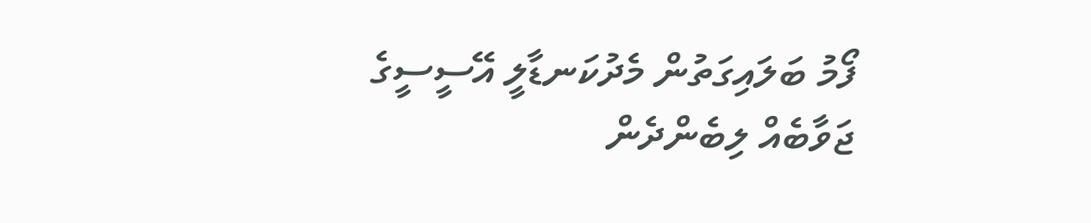ފޯމު ބަލައިގަތުން މެދުކަނޑާލީ އޭސީސީގެ ޖަވާބެއް ލިބެންދެން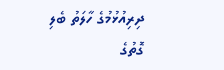ދިރިއުޅުމުގެ ހާލަތު ބެލި ގޮތުގެ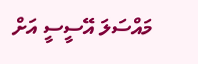މައްސަލަ އޭސީސީ އަށް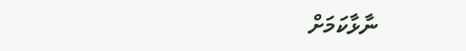ނާޅާކަމަށް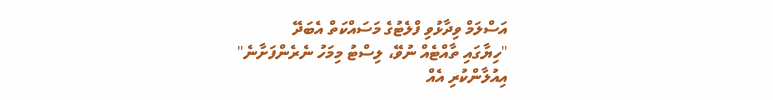އަސްލަމް ވިދާޅުވި ފްލެޓުގެ މަސައްކަތް އެބަދޭ
"ހިޔާގައި ތާއްޓެއް ނުވޭ، ލިސްޓު މިމަހު ނެރެންފަށާނެ"
އިއުލާންކުރި އެއް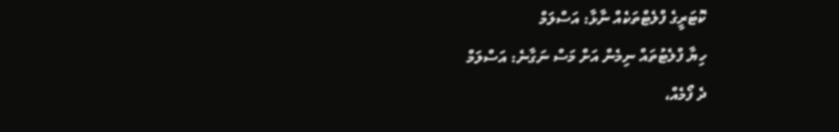ކޮޓަރީގެ ފްލެޓްތަކެއް ނާޅާ: އަސްލަމް
ހިޔާ ފްލެޓުތައް ނިމެން އަށް މަސް ނަގާނެ: އަސްލަމް
ދެ ފޯމެއް،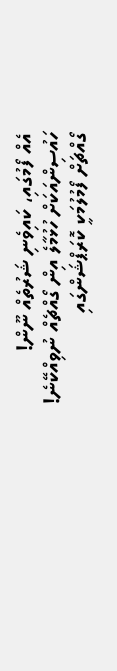އެއް ފޯމުގައި، ކައިވެނި ޝަރުތެއް ނޫން!
ހައުސިންއަކަށް ހުޅުމާލެ އިން ގޯއްޗެއް ނުވިއްކޭނެ!
ގޯއްޗަށް ފޯމުލުމަކީ ކޮރަޕްޝަންގައި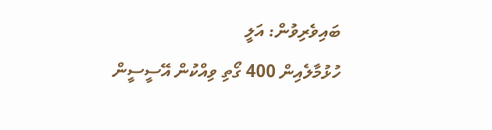ބައިވެރިވުން: އަލީ
ހުޅުމާލެއިން 400 ގޯތި ވިއްކުން އޭސީސީން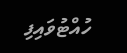ހުއްޓުވައިފި